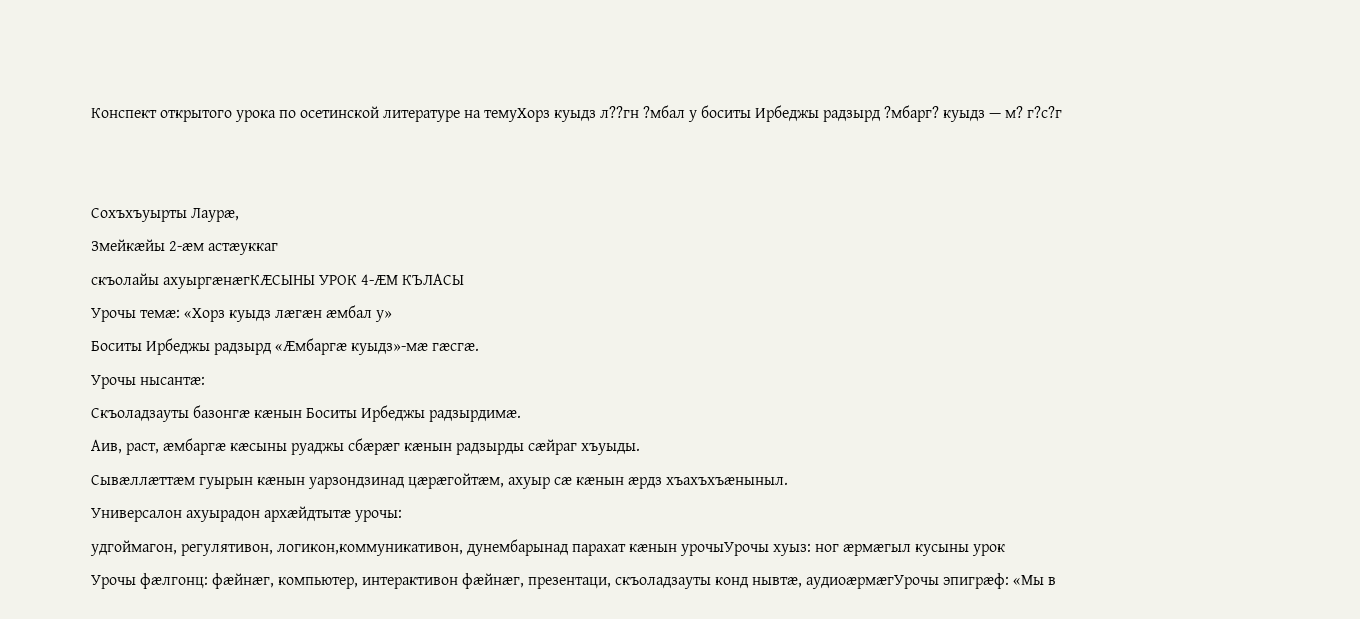Конспект открытого урока по осетинской литературе на темуХорз куыдз л??гн ?мбал у боситы Ирбеджы радзырд ?мбарг? куыдз — м? г?с?г


Сохъхъуырты Лаурӕ,
Змейкӕйы 2-ӕм астӕуккаг
скъолайы ахуыргӕнӕгКӔСЫНЫ УРОК 4-ӔМ КЪЛАСЫ
Урочы темӕ: «Хорз куыдз лæгæн æмбал у»
Боситы Ирбеджы радзырд «Ӕмбаргӕ куыдз»-мӕ гӕсгӕ.
Урочы нысантӕ:
Скъоладзауты базонгӕ кӕнын Боситы Ирбеджы радзырдимӕ.
Аив, раст, ӕмбаргӕ кӕсыны руаджы сбӕрӕг кӕнын радзырды сӕйраг хъуыды.
Сывӕллӕттӕм гуырын кӕнын уарзондзинад цӕрӕгойтӕм, ахуыр сӕ кӕнын ӕрдз хъахъхъӕныныл.
Универсалон ахуырадон архӕйдтытӕ урочы:
удгоймагон, регулятивон, логикон,коммуникативон, дунембарынад парахат кӕнын урочыУрочы хуыз: ног ӕрмӕгыл кусыны урок
Урочы фӕлгонц: фӕйнӕг, компьютер, интерактивон фӕйнӕг, презентаци, скъоладзауты конд нывтӕ, аудиоӕрмӕгУрочы эпигрӕф: «Мы в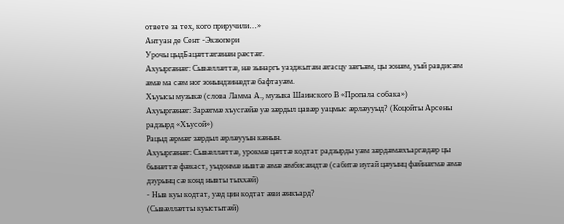ответе за тех, кого приручили…»
Антуан де Сент -Экзюпери
Урочы цыдБацӕттӕгӕнӕн рӕстӕг.
Ахуыргӕнӕг: Сывӕллӕттӕ, нӕ зынаргъ уазджытӕн ӕгасцу зӕгъӕм, цы зонӕм, уый равдисӕм ӕмӕ ма сӕм ног зонындзинӕдтӕ бафтауӕм.
Хъуысы музыкӕ (слова Ламма А., музыка Шаинского В «Пропала собака»)
Ахуыргӕнӕг: Зарӕгмӕ хъусгӕйӕ уӕ зӕрдыл цавӕр уацмыс ӕрлӕууыд? (Коцойты Арсены радзырд «Хъусой»)
Рацыд ӕрмӕг зӕрдыл ӕрлӕууын кӕнын.
Ахуыргӕнӕг: Сывӕллӕттӕ, урокмӕ цӕттӕ кодтат радзырды уӕм зӕрдӕмӕхъаргӕдӕр цы бынӕттӕ фӕкаст, уыдонмӕ нывтӕ ӕмӕ ӕмбисӕндтӕ (сабитӕ иугай цӕуынц фӕйнӕгмӕ ӕмӕ дзурынц сӕ конд нывты тыххӕй)
- Ныв куы кодтат, уӕд цин кодтат ӕви ӕнкъард?
(Сывӕллӕтты куыстытӕй)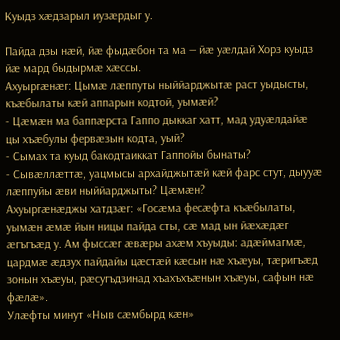Куыдз хæдзарыл иузæрдыг у.

Пайда дзы нæй, йæ фыдæбон та ма — йæ уæлдай Хорз куыдз йæ мард быдырмæ хæссы.
Ахуыргӕнӕг: Цымӕ лӕппуты ныййарджытӕ раст уыдысты, къӕбылаты кӕй аппарын кодтой, уымӕй?
- Цӕмӕн ма баппӕрста Гаппо дыккаг хатт, мад удуӕлдайӕ цы хъӕбулы фервӕзын кодта, уый?
- Сымах та куыд бакодтаиккат Гаппойы бынаты?
- Сывӕллӕттӕ, уацмысы архайджытӕй кӕй фарс стут, дыууӕ лӕппуйы ӕви ныййарджыты? Цӕмӕн?
Ахуыргӕнӕджы хатдзӕг: «Госӕма фесӕфта къӕбылаты, уымӕн ӕмӕ йын ницы пайда сты, сӕ мад ын йӕхӕдӕг ӕгъгъӕд у. Ам фыссӕг ӕвӕры ахӕм хъуыды: адӕймагмӕ, цардмӕ ӕдзух пайдайы цӕстӕй кӕсын нӕ хъӕуы, тӕригъӕд зонын хъӕуы, рӕсугъдзинад хъахъхъӕнын хъӕуы, сафын нӕ фӕлӕ».
Улӕфты минут «Ныв сӕмбырд кӕн»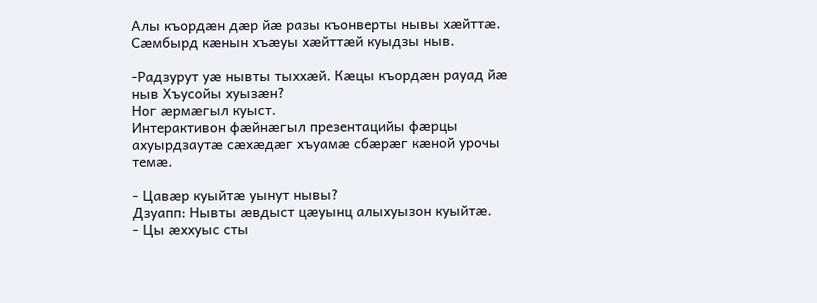Алы къордӕн дӕр йӕ разы къонверты нывы хӕйттӕ. Сӕмбырд кӕнын хъӕуы хӕйттӕй куыдзы ныв.

-Радзурут уӕ нывты тыххӕй. Кӕцы къордӕн рауад йӕ ныв Хъусойы хуызӕн?
Ног ӕрмӕгыл куыст.
Интерактивон фӕйнӕгыл презентацийы фӕрцы ахуырдзаутӕ сӕхӕдӕг хъуамӕ сбӕрӕг кӕной урочы темӕ.

- Цавӕр куыйтӕ уынут нывы?
Дзуапп: Нывты ӕвдыст цӕуынц алыхуызон куыйтӕ.
- Цы ӕххуыс сты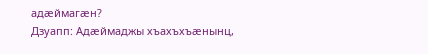адӕймагӕн?
Дзуапп: Адӕймаджы хъахъхъӕнынц,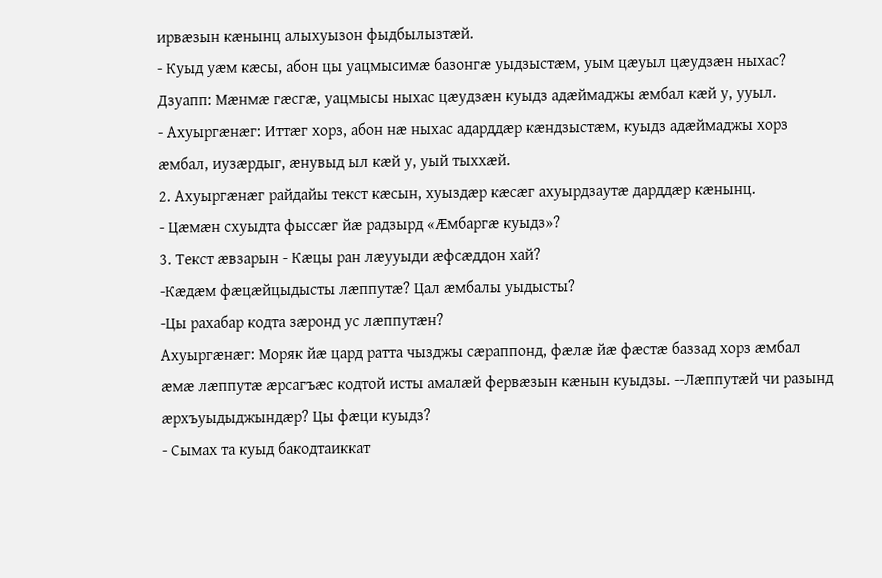ирвӕзын кӕнынц алыхуызон фыдбылызтӕй.
- Куыд уӕм кӕсы, абон цы уацмысимӕ базонгӕ уыдзыстӕм, уым цӕуыл цӕудзӕн ныхас?
Дзуапп: Мӕнмӕ гӕсгӕ, уацмысы ныхас цӕудзӕн куыдз адӕймаджы ӕмбал кӕй у, ууыл.
- Ахуыргӕнӕг: Иттӕг хорз, абон нӕ ныхас адарддӕр кӕндзыстӕм, куыдз адӕймаджы хорз ӕмбал, иузӕрдыг, ӕнувыд ыл кӕй у, уый тыххӕй.
2. Ахуыргӕнӕг райдайы текст кӕсын, хуыздӕр кӕсӕг ахуырдзаутӕ дарддӕр кӕнынц.
- Цӕмӕн схуыдта фыссӕг йӕ радзырд «Ӕмбаргӕ куыдз»?
3. Текст ӕвзарын - Кӕцы ран лӕууыди ӕфсӕддон хай?
-Кӕдӕм фӕцӕйцыдысты лӕппутӕ? Цал ӕмбалы уыдысты?
-Цы рахабар кодта зӕронд ус лӕппутӕн?
Ахуыргӕнӕг: Моряк йӕ цард ратта чызджы сӕраппонд, фӕлӕ йӕ фӕстӕ баззад хорз ӕмбал ӕмӕ лӕппутӕ ӕрсагъӕс кодтой исты амалӕй фервӕзын кӕнын куыдзы. --Лӕппутӕй чи разынд ӕрхъуыдыджындӕр? Цы фӕци куыдз?
- Сымах та куыд бакодтаиккат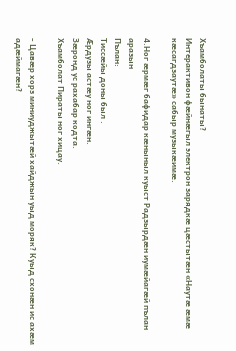Хъамболаты бынаты?
Интерактивон фӕйнӕгыл электрон зарядкӕ цӕстытӕн «Наутӕ ӕмӕ кӕсагдзаутӕ» сабыр музыкӕимӕ.

4.Ног ӕрмӕг бафидар кӕныныл куыст Радзырдӕн иумӕйагӕй пълан аразын
Пълан:
Тиссӕйы доны был .
Ӕрдузы астӕу ног ингӕн.
Зӕронд ус рахабар кодта.
Хъамболат Пираты ног хицау.

- Цавӕр хорз миниуджытӕй хайджын уыд моряк? Куыд схонӕн ис ахӕм адӕймагӕн?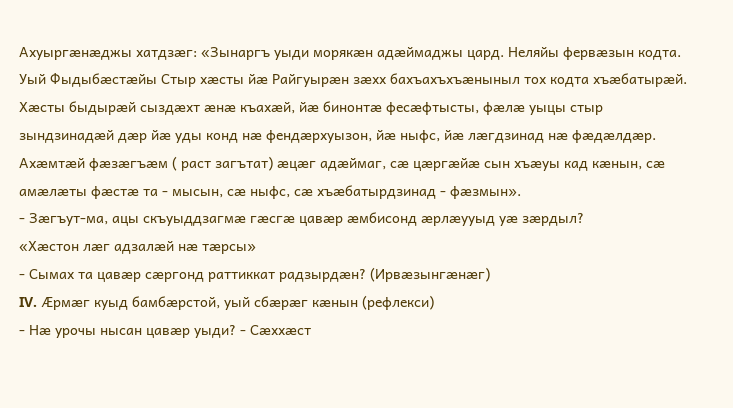Ахуыргӕнӕджы хатдзӕг: «Зынаргъ уыди морякӕн адӕймаджы цард. Неляйы фервӕзын кодта. Уый Фыдыбӕстӕйы Стыр хӕсты йӕ Райгуырӕн зӕхх бахъахъхъӕныныл тох кодта хъӕбатырӕй. Хӕсты быдырӕй сыздӕхт ӕнӕ къахӕй, йӕ бинонтӕ фесӕфтысты, фӕлӕ уыцы стыр зындзинадӕй дӕр йӕ уды конд нӕ фендӕрхуызон, йӕ ныфс, йӕ лӕгдзинад нӕ фӕдӕлдӕр. Ахӕмтӕй фӕзӕгъӕм ( раст загътат) ӕцӕг адӕймаг, сӕ цӕргӕйӕ сын хъӕуы кад кӕнын, сӕ амӕлӕты фӕстӕ та - мысын, сӕ ныфс, сӕ хъӕбатырдзинад - фӕзмын».
- Зӕгъут-ма, ацы скъуыддзагмӕ гӕсгӕ цавӕр ӕмбисонд ӕрлӕууыд уӕ зӕрдыл?
«Хӕстон лӕг адзалӕй нӕ тӕрсы»
- Сымах та цавӕр сӕргонд раттиккат радзырдӕн? (Ирвӕзынгӕнӕг)
IV. Ӕрмӕг куыд бамбӕрстой, уый сбӕрӕг кӕнын (рефлекси)
- Нӕ урочы нысан цавӕр уыди? - Сӕххӕст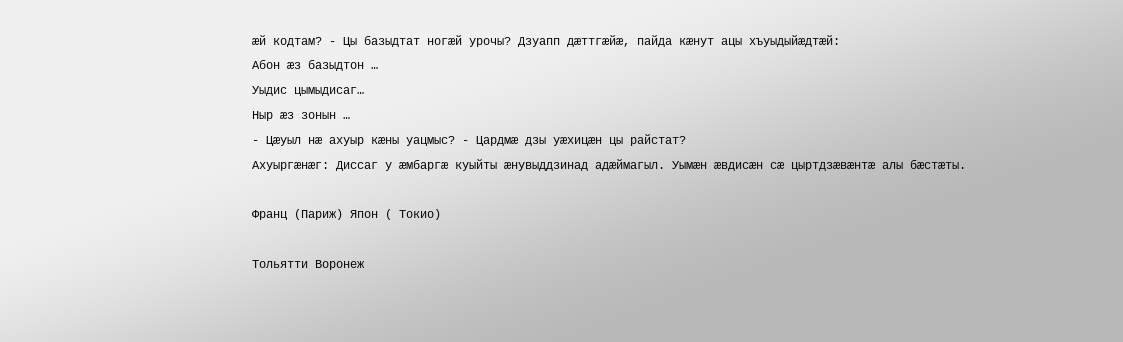ӕй кодтам? - Цы базыдтат ногӕй урочы? Дзуапп дӕттгӕйӕ, пайда кӕнут ацы хъуыдыйӕдтӕй:
Абон ӕз базыдтон …
Уыдис цымыдисаг…
Ныр ӕз зонын …
- Цӕуыл нӕ ахуыр кӕны уацмыс? - Цардмӕ дзы уӕхицӕн цы райстат?
Ахуыргӕнӕг: Диссаг у ӕмбаргӕ куыйты ӕнувыддзинад адӕймагыл. Уымӕн ӕвдисӕн сӕ цыртдзӕвӕнтӕ алы бӕстӕты.

Франц (Париж) Япон ( Токио)

Тольятти Воронеж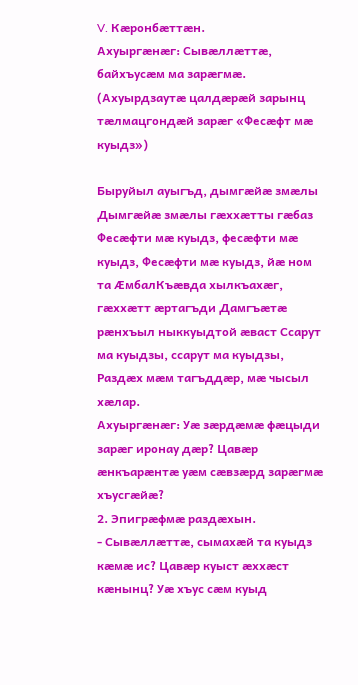V. Кӕронбӕттӕн.
Ахуыргӕнӕг: Сывӕллӕттӕ, байхъусӕм ма зарӕгмӕ. (Ахуырдзаутӕ цалдӕрӕй зарынц тӕлмацгондӕй зарӕг «Фесӕфт мӕ куыдз»)

Быруйыл ауыгъд, дымгӕйӕ змӕлы Дымгӕйӕ змӕлы гӕххӕтты гӕбаз Фесӕфти мӕ куыдз, фесӕфти мӕ куыдз, Фесӕфти мӕ куыдз, йӕ ном та ӔмбалКъӕвда хылкъахӕг, гӕххӕтт ӕртагъди Дамгъӕтӕ рӕнхъыл ныккуыдтой ӕваст Ссарут ма куыдзы, ссарут ма куыдзы, Раздӕх мӕм тагъддӕр, мӕ чысыл хӕлар.
Ахуыргӕнӕг: Уӕ зӕрдӕмӕ фӕцыди зарӕг иронау дӕр? Цавӕр ӕнкъарӕнтӕ уӕм сӕвзӕрд зарӕгмӕ хъусгӕйӕ?
2. Эпигрӕфмӕ раздӕхын.
- Сывӕллӕттӕ, сымахӕй та куыдз кӕмӕ ис? Цавӕр куыст ӕххӕст кӕнынц? Уӕ хъус сӕм куыд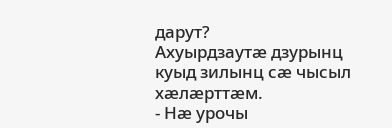дарут?
Ахуырдзаутӕ дзурынц куыд зилынц сӕ чысыл хӕлӕрттӕм.
- Нӕ урочы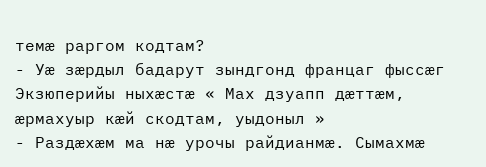темӕ раргом кодтам?
- Уӕ зӕрдыл бадарут зындгонд францаг фыссӕг Экзюперийы ныхӕстӕ « Мах дзуапп дӕттӕм, ӕрмахуыр кӕй скодтам, уыдоныл »
- Раздӕхӕм ма нӕ урочы райдианмӕ. Сымахмӕ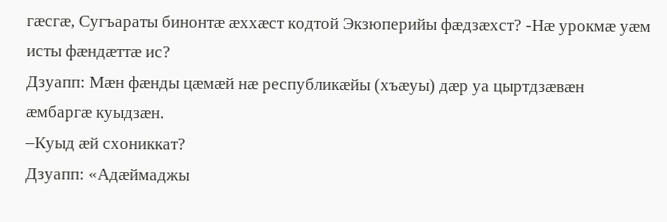гӕсгӕ, Сугъараты бинонтӕ ӕххӕст кодтой Экзюперийы фӕдзӕхст? -Нӕ урокмӕ уӕм исты фӕндӕттӕ ис?
Дзуапп: Мӕн фӕнды цӕмӕй нӕ республикӕйы (хъӕуы) дӕр уа цыртдзӕвӕн ӕмбаргӕ куыдзӕн.
–Куыд ӕй схониккат?
Дзуапп: «Адӕймаджы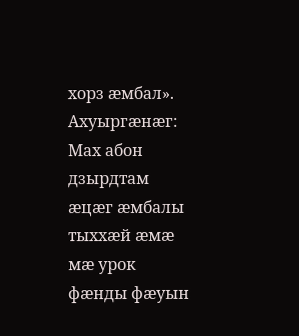хорз ӕмбал».
Ахуыргӕнӕг: Мах абон дзырдтам ӕцӕг ӕмбалы тыххӕй ӕмӕ мӕ урок фӕнды фӕуын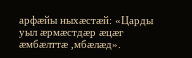арфӕйы ныхӕстӕй: «Царды уыл ӕрмӕстдӕр ӕцӕг ӕмбӕлттӕ ,мбӕлӕд».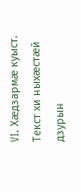VI. Хӕдзармӕ куыст.
Текст хи ныхӕстӕй дзурын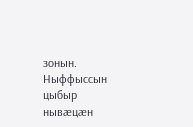зонын.
Ныффыссын цыбыр нывӕцӕн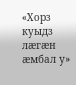«Хорз куыдз лæгæн æмбал у»